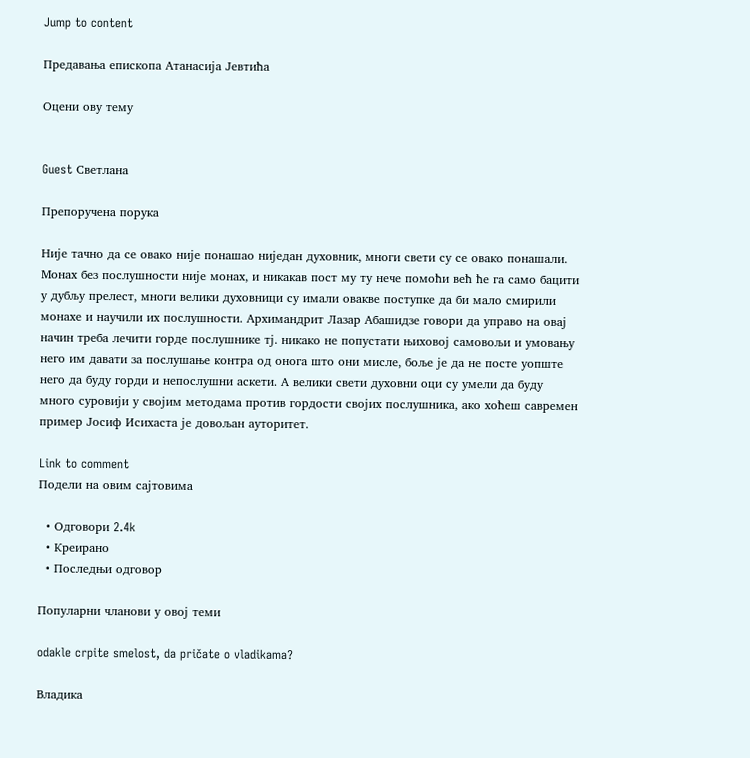Jump to content

Предавања епископа Атанасија Јевтића

Оцени ову тему


Guest Светлана

Препоручена порука

Није тачно да се овако није понашао ниједан духовник, многи свети су се овако понашали. Монах без послушности није монах, и никакав пост му ту нече помоћи већ ће га само бацити у дубљу прелест, многи велики духовници су имали овакве поступке да би мало смирили монахе и научили их послушности. Архимандрит Лазар Абашидзе говори да управо на овај начин треба лечити горде послушнике тј. никако не попустати њиховој самовољи и умовању него им давати за послушање контра од онога што они мисле, боље је да не посте уопште него да буду горди и непослушни аскети. А велики свети духовни оци су умели да буду много суровији у својим методама против гордости својих послушника, ако хоћеш савремен пример Јосиф Исихаста је довољан ауторитет.

Link to comment
Подели на овим сајтовима

  • Одговори 2.4k
  • Креирано
  • Последњи одговор

Популарни чланови у овој теми

odakle crpite smelost, da pričate o vladikama?

Владика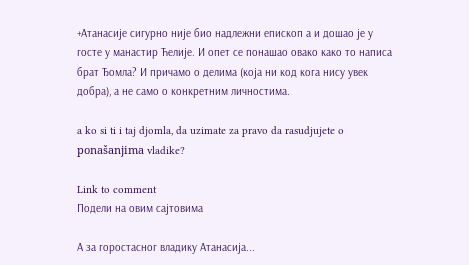+Атанасије сигурно није био надлежни епископ а и дошао је у госте у манастир Ћелије. И опет се понашао овако како то написа брат Ђомла? И причамо о делима (која ни код кога нису увек добра), а не само о конкретним личностима.

a ko si ti i taj djomla, da uzimate za pravo da rasudjujete o ponašanjima vladike?

Link to comment
Подели на овим сајтовима

А за горостасног владику Атанасија...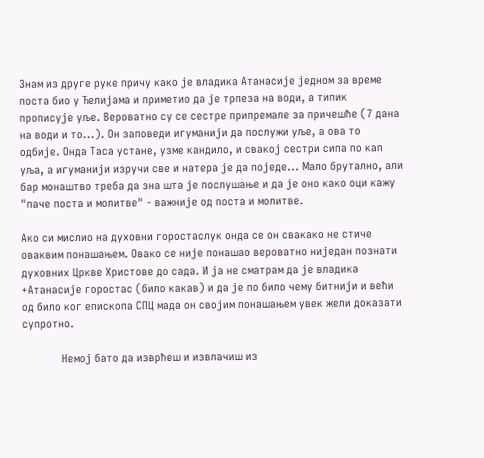Знам из друге руке причу како је владика Атанасије једном за време поста био у Ћелијама и приметио да је трпеза на води, а типик прописује уље. Вероватно су се сестре припремале за причешће (7 дана на води и то...). Он заповеди игуманији да послужи уље, а ова то одбије. Онда Таса устане, узме кандило, и свакој сестри сипа по кап уља, а игуманији изручи све и натера је да поједе... Мало брутално, али бар монаштво треба да зна шта је послушање и да је оно како оци кажу "паче поста и молитве" - важније од поста и молитве.

Ако си мислио на духовни горостаслук онда се он свакако не стиче оваквим понашањем. Овако се није понашао вероватно ниједан познати духовних Цркве Христове до сада. И ја не сматрам да је владика +Атанасије горостас (било какав) и да је по било чему битнији и већи од било ког епископа СПЦ мада он својим понашањем увек жели доказати супротно.

             Немој бато да изврћеш и извлачиш из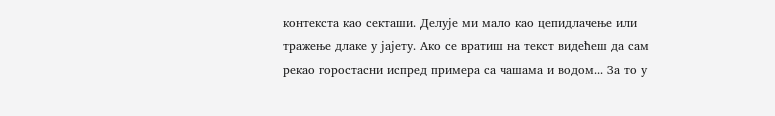контекста као секташи. Делује ми мало као цепидлачење или тражење длаке у јајету. Ако се вратиш на текст видећеш да сам рекао горостасни испред примера са чашама и водом... За то у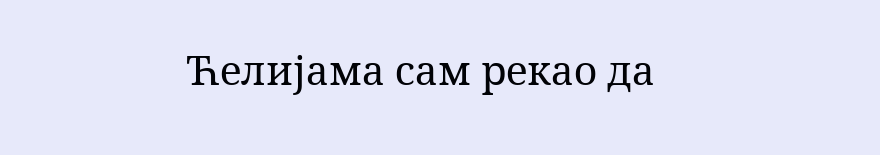Ћелијама сам рекао да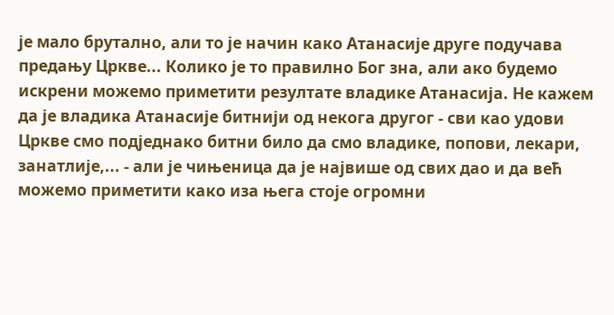је мало брутално, али то је начин како Атанасије друге подучава предању Цркве... Колико је то правилно Бог зна, али ако будемо искрени можемо приметити резултате владике Атанасија. Не кажем да је владика Атанасије битнији од некога другог - сви као удови Цркве смо подједнако битни било да смо владике, попови, лекари, занатлије,... - али је чињеница да је највише од свих дао и да већ можемо приметити како иза њега стоје огромни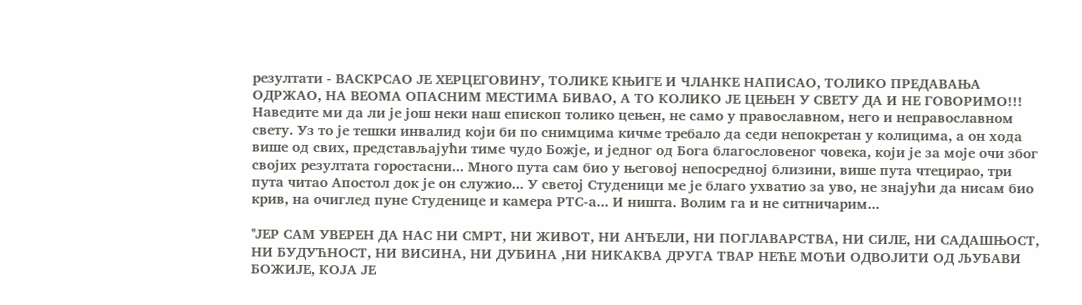резултати - ВАСКРСАО ЈЕ ХЕРЦЕГОВИНУ, ТОЛИКЕ КЊИГЕ И ЧЛАНКЕ НАПИСАО, ТОЛИКО ПРЕДАВАЊА ОДРЖАО, НА ВЕОМА ОПАСНИМ МЕСТИМА БИВАО, А ТО КОЛИКО ЈЕ ЦЕЊЕН У СВЕТУ ДА И НЕ ГОВОРИМО!!! Наведите ми да ли је још неки наш епископ толико цењен, не само у православном, него и неправославном свету. Уз то је тешки инвалид који би по снимцима кичме требало да седи непокретан у колицима, а он хода више од свих, представљајући тиме чудо Божје, и једног од Бога благословеног човека, који је за моје очи због својих резултата горостасни... Много пута сам био у његовој непосредној близини, више пута чтецирао, три пута читао Апостол док је он служио... У светој Студеници ме је благо ухватио за уво, не знајући да нисам био крив, на очиглед пуне Студенице и камера РТС-а... И ништа. Волим га и не ситничарим...

''ЈЕР САМ УВЕРЕН ДА НАС НИ СМРТ, НИ ЖИВОТ, НИ АНЂЕЛИ, НИ ПОГЛАВАРСТВА, НИ СИЛЕ, НИ САДАШЊОСТ, НИ БУДУЋНОСТ, НИ ВИСИНА, НИ ДУБИНА ,НИ НИКАКВА ДРУГА ТВАР НЕЋЕ МОЋИ ОДВОЈИТИ ОД ЉУБАВИ БОЖИЈЕ, КОЈА ЈЕ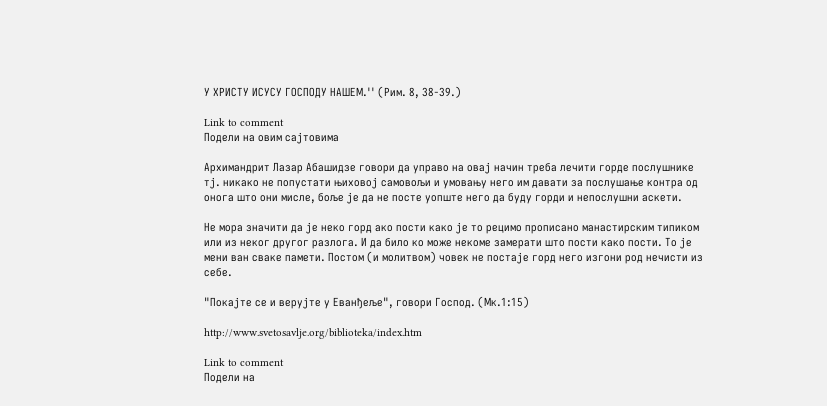У ХРИСТУ ИСУСУ ГОСПОДУ НАШЕМ.'' (Рим. 8, 38-39.)

Link to comment
Подели на овим сајтовима

Архимандрит Лазар Абашидзе говори да управо на овај начин треба лечити горде послушнике тј. никако не попустати њиховој самовољи и умовању него им давати за послушање контра од онога што они мисле, боље је да не посте уопште него да буду горди и непослушни аскети.

Не мора значити да је неко горд ако пости како је то рецимо прописано манастирским типиком или из неког другог разлога. И да било ко може некоме замерати што пости како пости. То је мени ван сваке памети. Постом (и молитвом) човек не постаје горд него изгони род нечисти из себе.

"Покајте се и верујте у Еванђеље", говори Господ. (Мк.1:15)

http://www.svetosavlje.org/biblioteka/index.htm

Link to comment
Подели на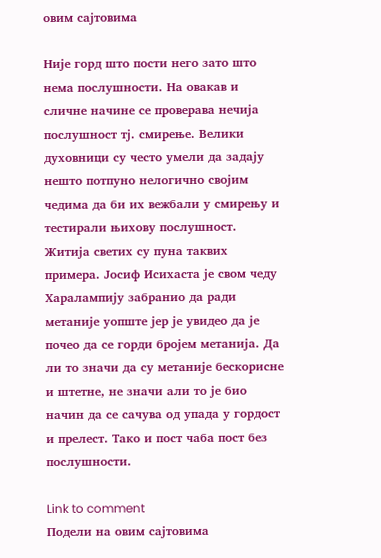овим сајтовима

Није горд што пости него зато што нема послушности. На овакав и сличне начине се проверава нечија послушност тј. смирење. Велики духовници су често умели да задају нешто потпуно нелогично својим чедима да би их вежбали у смирењу и тестирали њихову послушност. Житија светих су пуна таквих примера. Јосиф Исихаста је свом чеду Харалампију забранио да ради метаније уопште јер је увидео да је почео да се горди бројем метанија. Да ли то значи да су метаније бескорисне и штетне, не значи али то је био начин да се сачува од упада у гордост и прелест. Тако и пост чаба пост без послушности.

Link to comment
Подели на овим сајтовима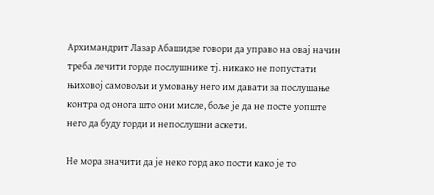Архимандрит Лазар Абашидзе говори да управо на овај начин треба лечити горде послушнике тј. никако не попустати њиховој самовољи и умовању него им давати за послушање контра од онога што они мисле, боље је да не посте уопште него да буду горди и непослушни аскети.

Не мора значити да је неко горд ако пости како је то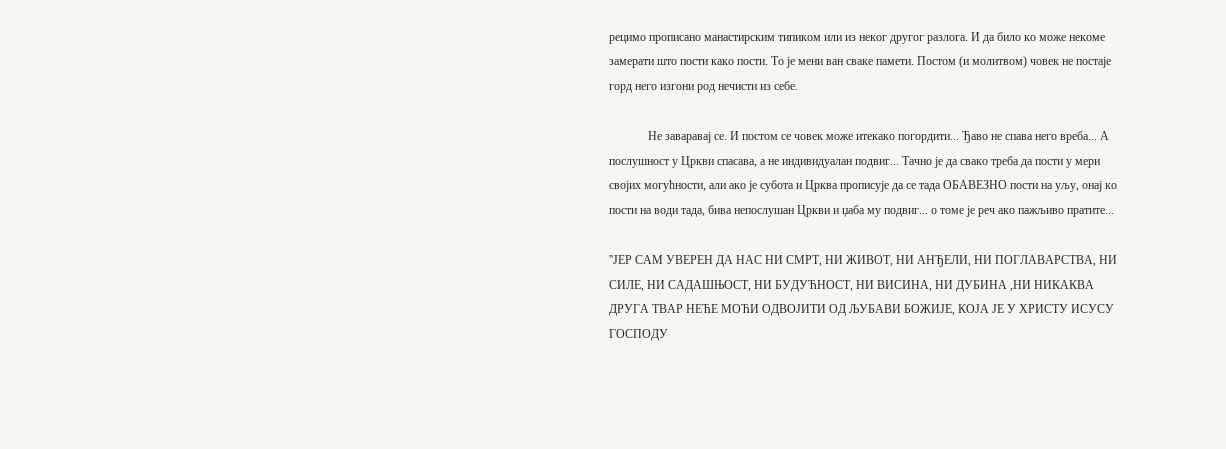рецимо прописано манастирским типиком или из неког другог разлога. И да било ко може некоме замерати што пости како пости. То је мени ван сваке памети. Постом (и молитвом) човек не постаје горд него изгони род нечисти из себе.

             Не заваравај се. И постом се човек може итекако погордити... Ђаво не спава него вреба... А послушност у Цркви спасава, а не индивидуалан подвиг... Тачно је да свако треба да пости у мери својих могућности, али ако је субота и Црква прописује да се тада ОБАВЕЗНО пости на уљу, онај ко пости на води тада, бива непослушан Цркви и џаба му подвиг... о томе је реч ако пажљиво пратите...

''ЈЕР САМ УВЕРЕН ДА НАС НИ СМРТ, НИ ЖИВОТ, НИ АНЂЕЛИ, НИ ПОГЛАВАРСТВА, НИ СИЛЕ, НИ САДАШЊОСТ, НИ БУДУЋНОСТ, НИ ВИСИНА, НИ ДУБИНА ,НИ НИКАКВА ДРУГА ТВАР НЕЋЕ МОЋИ ОДВОЈИТИ ОД ЉУБАВИ БОЖИЈЕ, КОЈА ЈЕ У ХРИСТУ ИСУСУ ГОСПОДУ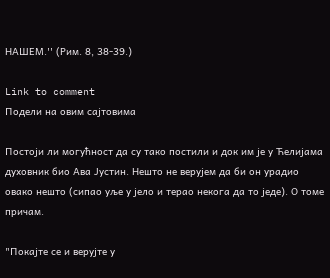НАШЕМ.'' (Рим. 8, 38-39.)

Link to comment
Подели на овим сајтовима

Постоји ли могућност да су тако постили и док им је у Ћелијама духовник био Ава Јустин. Нешто не верујем да би он урадио овако нешто (сипао уље у јело и терао некога да то једе). О томе причам.

"Покајте се и верујте у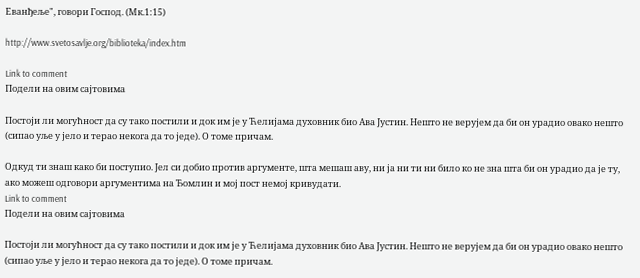Еванђеље", говори Господ. (Мк.1:15)

http://www.svetosavlje.org/biblioteka/index.htm

Link to comment
Подели на овим сајтовима

Постоји ли могућност да су тако постили и док им је у Ћелијама духовник био Ава Јустин. Нешто не верујем да би он урадио овако нешто (сипао уље у јело и терао некога да то једе). О томе причам.

Одкуд ти знаш како би поступио. Јел си добио против аргументе, шта мешаш аву, ни ја ни ти ни било ко не зна шта би он урадио да је ту, ако можеш одговори аргументима на Ђомлин и мој пост немој кривудати.
Link to comment
Подели на овим сајтовима

Постоји ли могућност да су тако постили и док им је у Ћелијама духовник био Ава Јустин. Нешто не верујем да би он урадио овако нешто (сипао уље у јело и терао некога да то једе). О томе причам.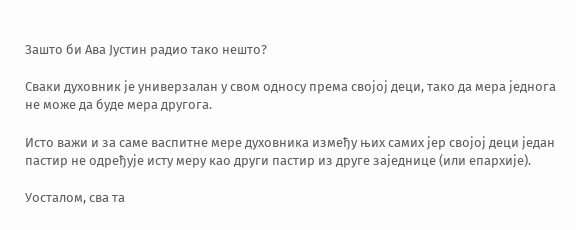Зашто би Ава Јустин радио тако нешто?

Сваки духовник је универзалан у свом односу према својој деци, тако да мера једнога не може да буде мера другога.

Исто важи и за саме васпитне мере духовника између њих самих јер својој деци један пастир не одређује исту меру као други пастир из друге заједнице (или епархије).

Уосталом, сва та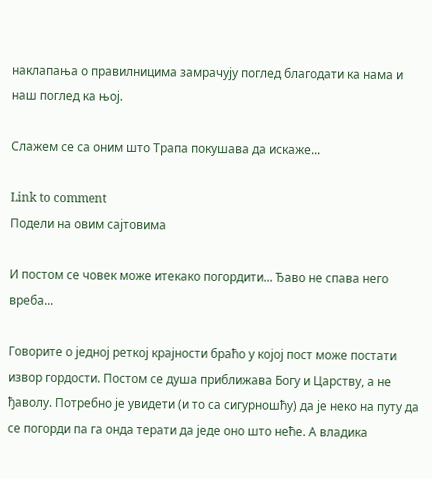наклапања о правилницима замрачују поглед благодати ка нама и наш поглед ка њој.

Слажем се са оним што Трапа покушава да искаже...

Link to comment
Подели на овим сајтовима

И постом се човек може итекако погордити... Ђаво не спава него вреба...

Говорите о једној реткој крајности браћо у којој пост може постати извор гордости. Постом се душа приближава Богу и Царству, а не ђаволу. Потребно је увидети (и то са сигурношћу) да је неко на путу да се погорди па га онда терати да једе оно што неће. А владика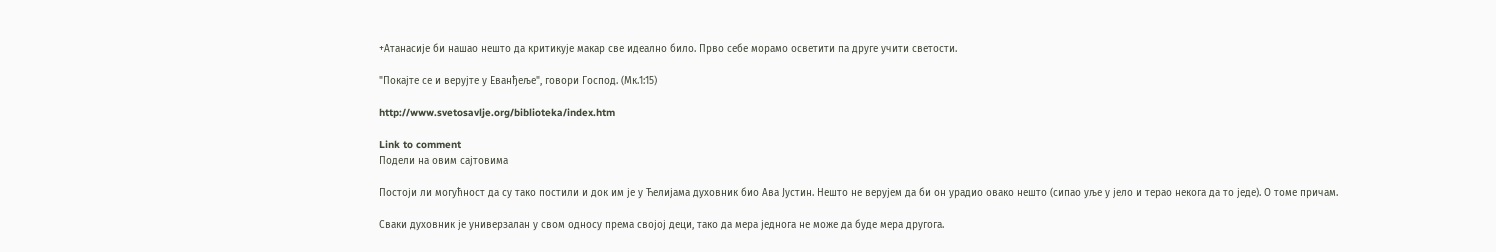+Атанасије би нашао нешто да критикује макар све идеално било. Прво себе морамо осветити па друге учити светости.

"Покајте се и верујте у Еванђеље", говори Господ. (Мк.1:15)

http://www.svetosavlje.org/biblioteka/index.htm

Link to comment
Подели на овим сајтовима

Постоји ли могућност да су тако постили и док им је у Ћелијама духовник био Ава Јустин. Нешто не верујем да би он урадио овако нешто (сипао уље у јело и терао некога да то једе). О томе причам.

Сваки духовник је универзалан у свом односу према својој деци, тако да мера једнога не може да буде мера другога.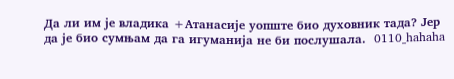Да ли им је владика +Атанасије уопште био духовник тада? Јер да је био сумњам да га игуманија не би послушала.  0110_hahaha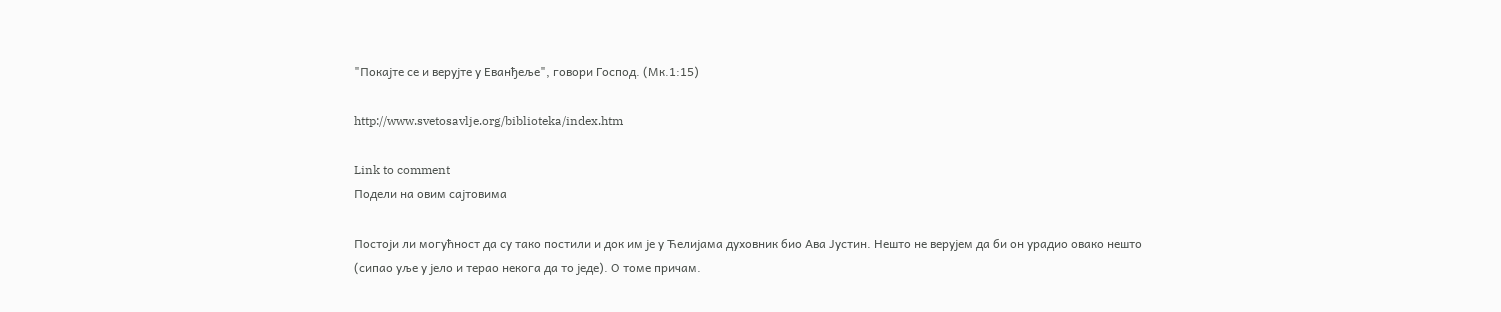"Покајте се и верујте у Еванђеље", говори Господ. (Мк.1:15)

http://www.svetosavlje.org/biblioteka/index.htm

Link to comment
Подели на овим сајтовима

Постоји ли могућност да су тако постили и док им је у Ћелијама духовник био Ава Јустин. Нешто не верујем да би он урадио овако нешто (сипао уље у јело и терао некога да то једе). О томе причам.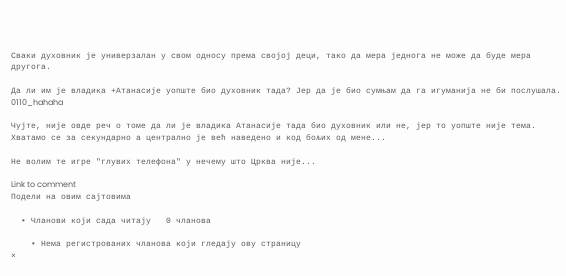Сваки духовник је универзалан у свом односу према својој деци, тако да мера једнога не може да буде мера другога.

Да ли им је владика +Атанасије уопште био духовник тада? Јер да је био сумњам да га игуманија не би послушала.  0110_hahaha

Чујте, није овде реч о томе да ли је владика Атанасије тада био духовник или не, јер то уопште није тема. Хватамо се за секундарно а централно је већ наведено и код бољих од мене...

Не волим те игре "глувих телефона" у нечему што Црква није...

Link to comment
Подели на овим сајтовима

  • Чланови који сада читају   0 чланова

    • Нема регистрованих чланова који гледају ову страницу
×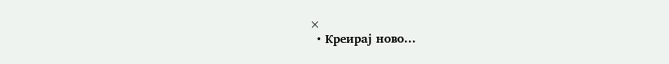×
  • Креирај ново...